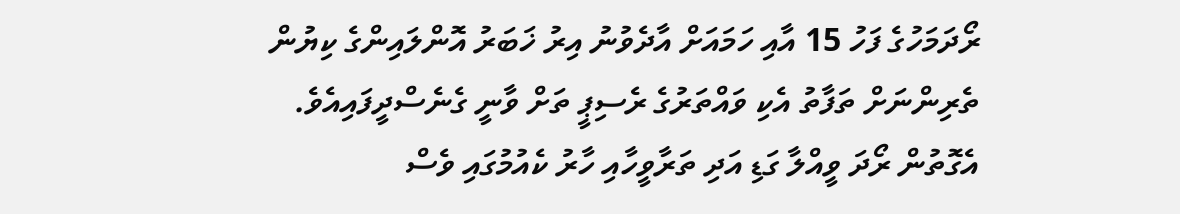ރޯދަމަހުގެ ފަހު 15 އާއި ހަމައަށް އާދެވުނު އިރު ޚަބަރު އޮންލައިންގެ ކިޔުން ތެރިންނަށް ތަފާތު އެކި ވައްތަރުގެ ރެސިޕީ ތަށް ވާނީ ގެނެސްދީފައިއެވެ. އެގޮތުން ރޯދަ ވީއްލާ ގަޑި އަދި ތަރާވީހާއި ހާރު ކެއުމުގައި ވެސް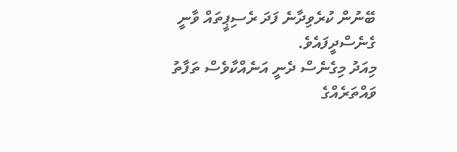ބޭނުން ކުރެވިދާނެ ފަދަ ރެސިޕީތައް ވާނީ ގެނެސްދީފައެވެ.
މިއަދު މިގެނެސް ދެނީ އަނެއްކާވެސް ތަފާތު ވައްތަރެއްގެ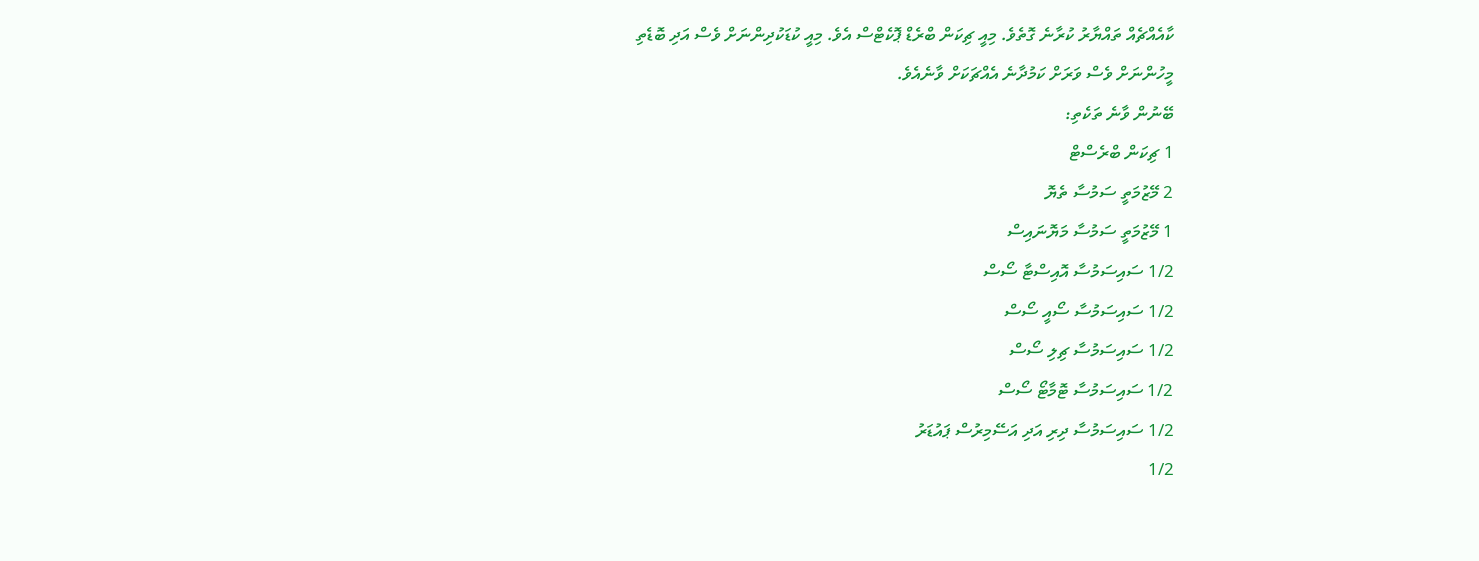ކާއެއްޗެއް ތައްޔާރު ކުރާނެ ގޮތެވެ. މިއީ ޗިކަން ބްރެޑް ޕޮކެޓްސް އެވެ. މިއީ ކުޑަކުދިންނަށް ވެސް އަދި ބޮޑެތި މީހުންނަށް ވެސް ވަރަށް ކަމުދާނެ އެއްޗަކަށް ވާނެއެވެ.
ބޭނުން ވާނެ ތަކެތި:
1 ޗިކަން ބްރެސްޓް
2 މޭޒުމަތީ ސަމުސާ ތެޔޮ
1 މޭޒުމަތީ ސަމުސާ މަޔޮނައިސް
1/2 ސައިސަމުސާ އޮއިސްޓާ ސޯސް
1/2 ސައިސަމުސާ ސޯއީ ސޯސް
1/2 ސައިސަމުސާ ޗިލި ސޯސް
1/2 ސައިސަމުސާ ޓޮމާޓޯ ސޯސް
1/2 ސައިސަމުސާ ދިރި އަދި އަސޭމިރުސް ޕައުޑަރު
1/2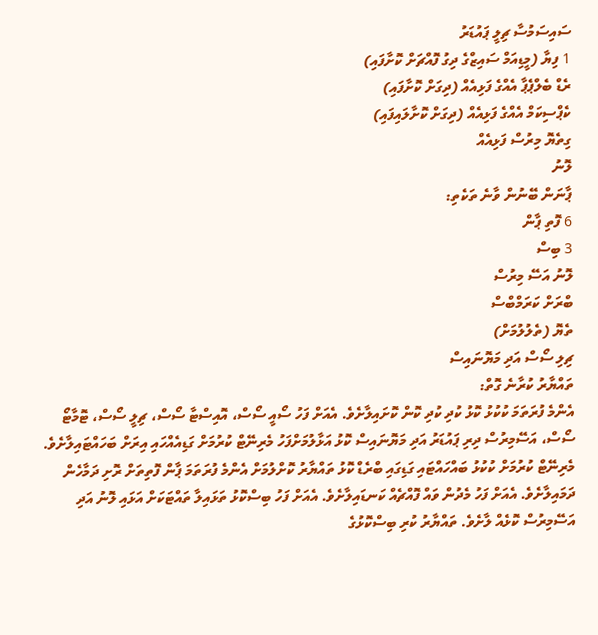ސައިސަމުސާ ޗިލީ ޕައުޑަރު
1 ފިޔާ (މީޑިއަމް ސައިޒްގެ ދިގު ފޮއްޗަށް ކޮށާފައި)
ރެޑް ބެލްޕެޕާ އެއްގެ ފަޅިއެއް (ދިގަށް ކޮށާފައި)
ކެޕްސިކަމް އެއްގެ ފަޅިއެއް (ދިގަށް ކޮށާލައިފައި)
ގިތެޔޮ މިރުސް ފަޅިއެއް
ލޮނު
ޕާނަން ބޭނުން ވާނެ ތަކެތި:
6 ފޮތި ޕާން
3 ބިސް
ލޮނު އަސޭ މިރުސް
ބްރަށް ކަރަމްބްސް
ތެޔޮ (ތެލުލުމަށް)
ޗިލި ސޯސް އަދި މަޔޮނައިސް
ތައްޔާރު ކުރާނެ ގޮތް:
އެންމެ ފުރަތަމަ ކުކުޅު ކޮޅު ކުދި ކުދި ކޮން ކޮށައިލާށެވެ. އެއަށް ފަހު ސޯއީ ސޯސް، އޮއިސްޓާ ސޯސް، ޗިލީ ސޯސް، ޓޮމާޓޯ ސޯސް، އަސޭމިރުސް ދިރި ޕައުޑަރު އަދި މަޔޮނައިސް ކޮޅު އަޅާލުމަށްފަހު މެރިނޭޓް ކުރުމަށް ގަޑިއެއްހައި އިރަށް ބަހައްޓައިލާށެވެ.
މެރިނޭޓް ކުރުމަށް ކުކުޅު ބައްހައްޓައި ގަޑިގައި ބްރެޑް ކޮޅު ތައްޔާރު ކޮށްލުމަށް އެންމެ ފުރަތަމަ ޕާން ފޮތިތަށް ރޮށި ދަމާހެން ދަމައިލާށެވެ. އެއަށް ފަހު މެދުން ވައް ފޮއްޗެއް ކަނޑައިލާށެވެ. އެއަށް ފަހު ބިސްކޮޅު ތަޅައިލާ ތައްޓަކަށް އަޅައި ލޮނު އަދި އަސޭމިރުސް ކޮޅެއް ލާށެވެ. ތައްޔާރު ކުރި ބިސްކޮޅުގެ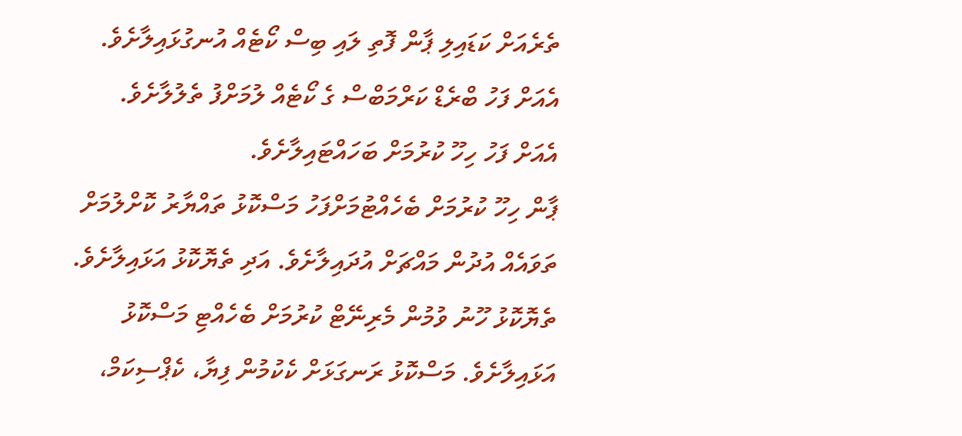ތެރެއަށް ކަޑައިލި ޕާން ފޮތި ލައި ބިސް ކޯޓެއް އުނގުޅައިލާށެވެ. އެއަށް ފަހު ބްރެޑް ކަރްމަބްސް ގެ ކޯޓެއް ލުމަށްފު ތެލުލާށެވެ. އެއަށް ފަހު ހިހޫ ކުރުމަށް ބަހައްޓައިލާށެވެ.
ޕާން ހިހޫ ކުރުމަށް ބެހެއްޓުމަށްފަހު މަސްކޮޅު ތައްޔާރު ކޮށްލުމަށް ތަވައެއް އުދުން މައްޗަށް އުދައިލާށެވެ. އަދި ތެޔޮކޮޅު އަޅައިލާށެވެ. ތެޔޮކޮޅު ހޫނު ވުމުން މެރިނޭޓް ކުރުމަށް ބެހެއްޓި މަސްކޮޅު އަޅައިލާށެވެ. މަސްކޮޅު ރަނގަޅަށް ކެކުމުން ފިޔާ، ކެޕްސިކަމް،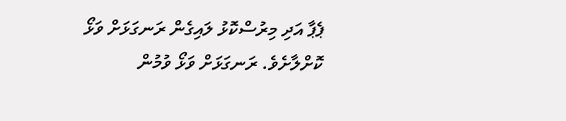ޕެޕާ އަދި މިރުސްކޮޅު ލައިގެން ރަނގަޅަށް ވަޅޯ ކޮށްލާށެވެ. ރަނގަޅަށް ވަޅޯ ވުމުން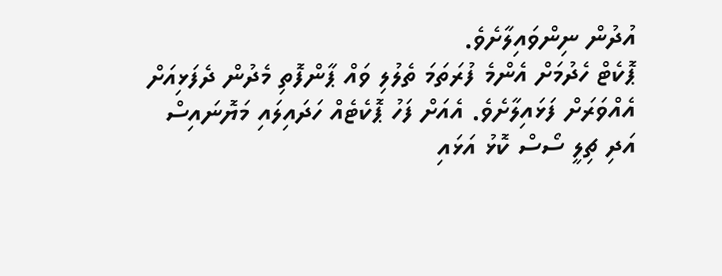އުދުން ނިންވައިލާށެވެ.
ޕޮކެޓް ހެދުމަށް އެންމެ ފުރަތަމަ ތެލުލި ވައް ޕާންފޮތި މެދުން ދެފަޅިއަށް އެއްވަރަށް ފަޅައިލާށެވެ. އެއަށް ފަހު ޕޮކެޓެއް ހަދައިލައި މަޔޮނައިސް އަދި ޗިލީ ސޯސް ކޮޅު އަޅައި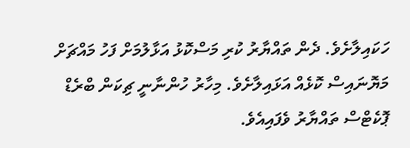ހަކައިލާށެވެ. ދެން ތައްޔާރު ކުރި މަސްކޮޅު އަޅާލުމަށް ފަހު މައްޗަށް މަޔޮނައިސް ކޮޅެއް އަޅައިލާށެވެ. މިހާރު ހުންނާނީ ޗިކަން ބްރެޑް ޕޮކެޓްސް ތައްޔާރު ވެފައިއެވެ.